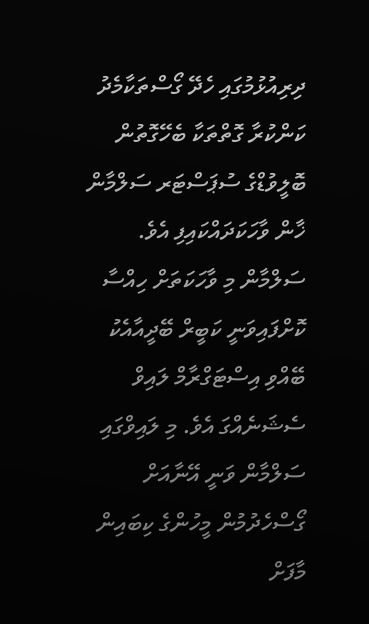ދިރިއުޅުމުގައި ހެދޭ ގޯސްތަކާމެދު ކަންކުރާ ގޮތްތަކާ ބެހޭގޮތުން ބޮލީވުޑްގެ ސުޕަސްޓަރ ސަލްމާން ޚާން ވާހަކަދައްކައިފި އެވެ.
ސަލްމާން މި ވާހަކަތަށް ހިއްސާ ކޮށްފައިވަނީ ކަބީރް ބޭދީއާއެކު ބޭއްވި އިސްޓަގްރާމް ލައިވް ސެޝަނެއްގަ އެވެ. މި ލައިވްގައި ސަލްމާން ވަނީ އޭނާއަށް ގޯސްހެދުމުން މީހުންގެ ކިބައިން މާފަށް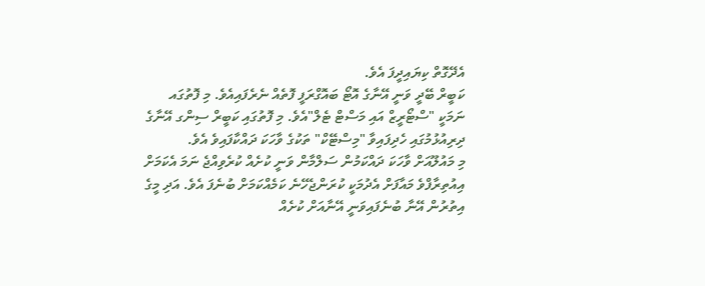އެދޭގޮތް ކިޔައިދީފަ އެވެ.
ކަބީރް ބޭދީ ވަނީ އޭނާގެ އޮޓޯ ބައޮގްރަފީ ފޮތެއް ނެރެފައިއެވެ. މި ފޮތުގައ ނަމަކީ "ސްޓޯރީޒް އައި މަސްޓް ޓެލް"އެވެ. މި ފޮތުގައި ކަބީރް ސިންގ އޭނާގެ ދިރިއުޅުމުގައި ހެދިފައިވާ "މިސްޓޭކް" ތަކުގެ ވާހަކަ ދައްކާފައިވެ އެވެ.
މި މައުލޫއަށް ވާހަކަ ދައްކަމުން ސަލްމާން ވަނީ ކުށެއް ކުރެވިއްޖެ ނަމަ އެކަމަށް އިއުތިރާފްވެ މައާފަށް އެދުމަކީ ކުރަންޖެހޭނެ ކަމެއްކަމަށް ބުނެފަ އެވެ. އަދި މީގެ އިތުރުން އޭނާ ބުނެފައިވަނީ އޭނާއަށް ކުށެއް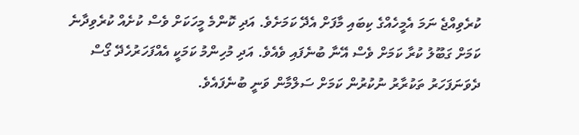ކުރެވިއްޖެ ނަމަ އެމީހެއްގެ ކިބައި މާފަށް އެދޭ ކަމަށެވެ. އަދި ކޮންމެ މީހަކަށް ވެސް ކުށެއް ކުރެވިދާނެ ކަމަށް ގަބޫލު ކުރާ ކަމަށް ވެސް އޭނާ ބުނެފައި ވެއެވެ. އަދި މުހިންމު ކަމަކީ އެއްފަހަރުހެދޭ ގޯސް ދެވަނަފަހަރު ތަކުރާރު ނުކުރުން ކަމަށް ސަލްމާން ވަނީ ބުނެފައެވެ.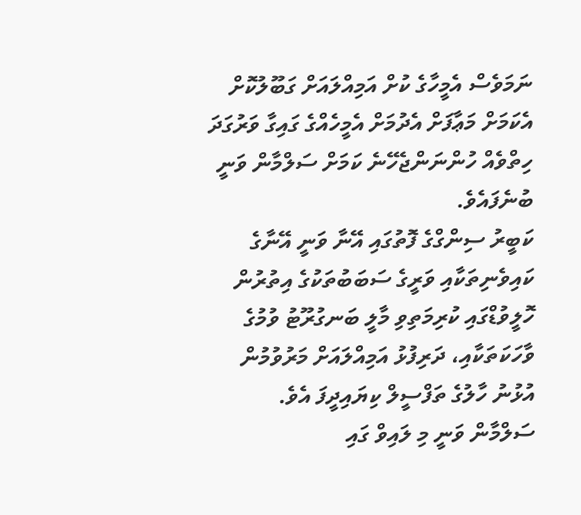ނަމަވެސް އެމީހާގެ ކުށް އަމިއްލައަށް ގަބޫލުކޮށް އެކަމަށް މަޢާފަށް އެދުމަށް އެމީހެއްގެ ގައިގާ ވަރުގަދަ ހިތްވެއް ހުންނަންޖެހޭނެ ކަމަށް ސަލްމާން ވަނީ ބުނެފައެވެ.
ކަބީރު ސިންގްގެ ފޮތުގައި އޭނާ ވަނީ އޭނާގެ ކައިވެނިތަކާއި ވަރީގެ ސަބަބުތަކުގެ އިތުރުން ހޮލީވުޑްގައި ކުރިމަތިވި މާލީ ބަނގުރޫޓު ވުމުގެ ވާހަކަތަކާއި، ދަރިފުޅު އަމިއްލައަށް މަރުވުމުން އުޅުނު ހާލުގެ ތަފްސީލް ކިޔައިދީފަ އެވެ.
ސަލްމާން ވަނީ މި ލައިވް ގައި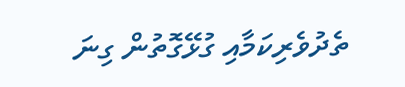ތެދުވެރިކަމާއި ގުޅޭގޮތުން ގިނަ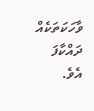ވާހަކަތަކެއް ދައްކާފަ އެވެ.